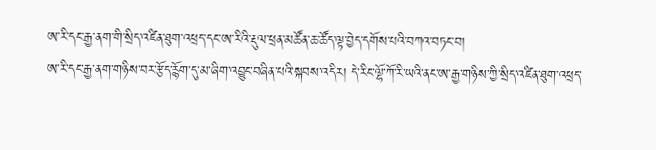ཨ་རི་དང་རྒྱ་ནག་གི་སྲིད་འཛིན་ཐུག་འཕྲད་དང་ཨ་རིའི་རྡུལ་ཕྲན་མཚོན་ཆ་ཚོད་ལྟ་བྱེད་དགོས་པའི་བཀའ་བཏང་བ།
ཨ་རི་དང་རྒྱ་ནག་གཉིས་བར་རྩོད་རྙོག་དུ་མ་ཞིག་འབྱུང་བཞིན་པའི་སྐབས་འདིར། དེ་རིང་ལྷོ་ཀོ་རི་ཡའི་ནང་ཨ་རྒྱ་གཉིས་ཀྱི་སྲིད་འཛིན་ཐུག་འཕྲད་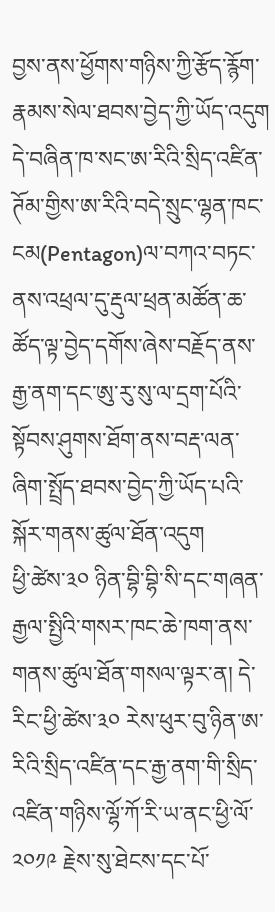བྱས་ནས་ཕྱོགས་གཉིས་ཀྱི་རྩོད་རྙོག་རྣམས་སེལ་ཐབས་བྱེད་ཀྱི་ཡོད་འདུག དེ་བཞིན་ཁ་སང་ཨ་རིའི་སྲིད་འཛིན་ཊོམ་གྱིས་ཨ་རིའི་བདེ་སྲུང་ལྷན་ཁང་ངམ(Pentagon)ལ་བཀའ་བཏང་ནས་འཕྲལ་དུ་རྡུལ་ཕྲན་མཚོན་ཆ་ཚོད་ལྟ་བྱེད་དགོས་ཞེས་བརྗོད་ནས་རྒྱ་ནག་དང་ཨུ་རུ་སུ་ལ་དྲག་པོའི་སྟོབས་ཤུགས་ཐོག་ནས་བརྡ་ལན་ཞིག་སྤྲོད་ཐབས་བྱེད་ཀྱི་ཡོད་པའི་སྐོར་གནས་ཚུལ་ཐོན་འདུག
ཕྱི་ཚེས་༣༠ ཉིན་བྷི་བྷི་སི་དང་གཞན་རྒྱལ་སྤྱིའི་གསར་ཁང་ཆེ་ཁག་ནས་གནས་ཚུལ་ཐོན་གསལ་ལྟར་ན། དེ་རིང་ཕྱི་ཚེས་༣༠ རེས་ཕུར་བུ་ཉིན་ཨ་རིའི་སྲིད་འཛིན་དང་རྒྱ་ནག་གི་སྲིད་འཛིན་གཉིས་ལྷོ་ཀོ་རི་ཡ་ནང་ཕྱི་ལོ་༢༠༡༩ རྗེས་སུ་ཐེངས་དང་པོ་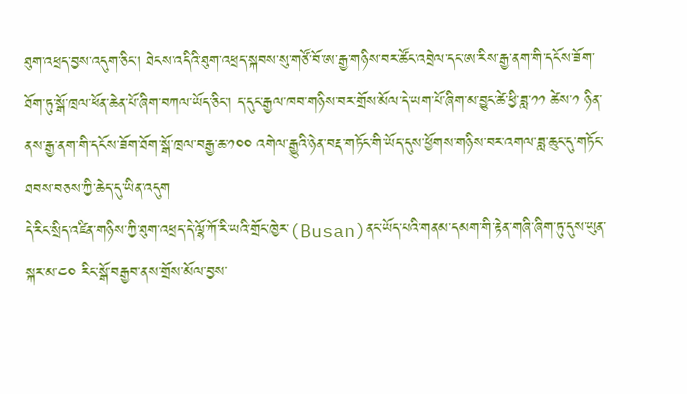ཐུག་འཕྲད་བྱས་འདུག་ཅིང་། ཐེངས་འདིའི་ཐུག་འཕྲད་སྐབས་སུ་གཙོ་བོ་ཨ་རྒྱ་གཉིས་བར་ཚོང་འབྲེལ་དང་ཨ་རིས་རྒྱ་ནག་གི་དངོས་ཟོག་ཐོག་ཏུ་སྒོ་ཁྲལ་ཕོན་ཆེན་པོ་ཞིག་བཀལ་ཡོད་ཅིང་། ད་དུང་རྒྱལ་ཁབ་གཉིས་བར་གྲོས་མོལ་དེ་ཡག་པོ་ཞིག་མ་བྱུང་ཚེ་ཕྱི་ཟླ་༡༡ ཚེས་༡ ཉིན་ནས་རྒྱ་ནག་གི་དངོས་ཟོག་ཐོག་སྒོ་ཁྲལ་བརྒྱ་ཆ་༡༠༠ འགེལ་རྒྱུའི་ཉེན་བརྡ་གཏོང་གི་ཡོད་དུས་ཕྱོགས་གཉིས་བར་འགལ་ཟླ་ཆུང་དུ་གཏོང་ཐབས་བཅས་ཀྱི་ཆེད་དུ་ཡིན་འདུག
དེ་རིང་སྲིད་འཛིན་གཉིས་ཀྱི་ཐུག་འཕྲད་དེ་ལྷོ་ཀོ་རི་ཡའི་གྲོང་ཁྱེར་(Busan)ནང་ཡོད་པའི་གནམ་དམག་གི་རྟེན་གཞི་ཞིག་ཏུ་དུས་ཡུན་སྐར་མ་༤༠ རིང་སྒོ་བརྒྱབ་ནས་གྲོས་མོལ་བྱས་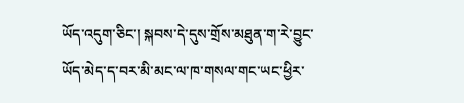ཡོད་འདུག་ཅིང་། སྐབས་དེ་དུས་གྲོས་མཐུན་ག་རེ་བྱུང་ཡོད་མེད་ད་བར་མི་མང་ལ་ཁ་གསལ་གང་ཡང་ཕྱིར་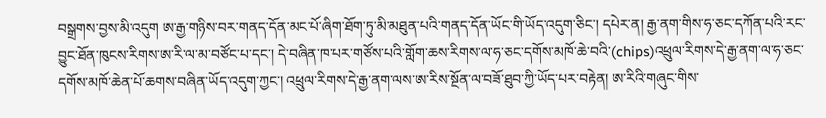བསྒྲགས་བྱས་མི་འདུག ཨ་རྒྱ་གཉིས་བར་གནད་དོན་མང་པོ་ཞིག་ཐོག་ཏུ་མི་མཐུན་པའི་གནད་དོན་ཡོང་གི་ཡོད་འདུག་ཅིང་། དཔེར་ན། རྒྱ་ནག་གིས་ཧ་ཅང་དཀོན་པའི་རང་བྱུང་ཐོན་ཁུངས་རིགས་ཨ་རི་ལ་མ་བཙོང་པ་དང་། དེ་བཞིན་ཁ་པར་གཙོས་པའི་གློག་ཆས་རིགས་ལ་ཧ་ཅང་དགོས་མཁོ་ཆེ་བའི་(chips)འཕྲུལ་རིགས་དེ་རྒྱ་ནག་ལ་ཧ་ཅང་དགོས་མཁོ་ཆེན་པོ་ཆགས་བཞིན་ཡོད་འདུག་ཀྱང་། འཕྲུལ་རིགས་དེ་རྒྱ་ནག་ལས་ཨ་རིས་སྔོན་ལ་བཟོ་ཐུབ་ཀྱི་ཡོད་པར་བརྟེན། ཨ་རིའི་གཞུང་གིས་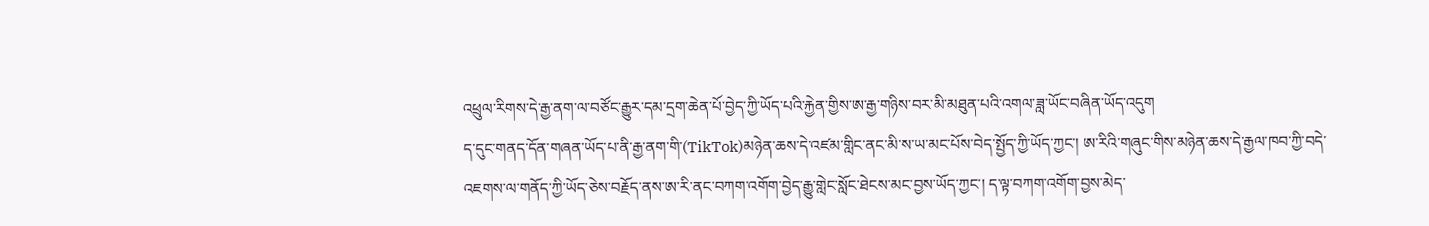འཕྲུལ་རིགས་དེ་རྒྱ་ནག་ལ་བཙོང་རྒྱུར་དམ་དྲག་ཆེན་པོ་བྱེད་ཀྱི་ཡོད་པའི་རྐྱེན་གྱིས་ཨ་རྒྱ་གཉིས་བར་མི་མཐུན་པའི་འགལ་ཟླ་ཡོང་བཞིན་ཡོད་འདུག
ད་དུང་གནད་དོན་གཞན་ཡོད་པ་ནི་རྒྱ་ནག་གི་(TikTok)མཉེན་ཆས་དེ་འཛམ་གླིང་ནང་མི་ས་ཡ་མང་པོས་བེད་སྤྱོད་ཀྱི་ཡོད་ཀྱང་། ཨ་རིའི་གཞུང་གིས་མཉེན་ཆས་དེ་རྒྱལ་ཁབ་ཀྱི་བདེ་འཇགས་ལ་གནོད་ཀྱི་ཡོད་ཅེས་བརྗོད་ནས་ཨ་རི་ནང་བཀག་འགོག་བྱེད་རྒྱུ་གླེང་སློང་ཐེངས་མང་བྱས་ཡོད་ཀྱང་། ད་ལྟ་བཀག་འགོག་བྱས་མེད་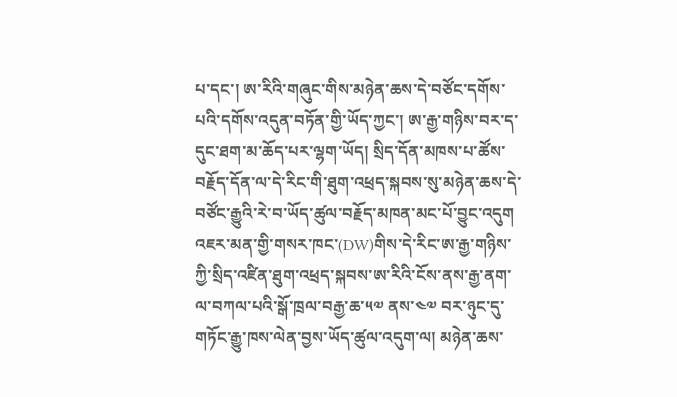པ་དང་། ཨ་རིའི་གཞུང་གིས་མཉེན་ཆས་དེ་བཙོང་དགོས་པའི་དགོས་འདུན་བཏོན་གྱི་ཡོད་ཀྱང་། ཨ་རྒྱ་གཉིས་བར་ད་དུང་ཐག་མ་ཆོད་པར་ལྷག་ཡོད། སྲིད་དོན་མཁས་པ་ཚོས་བརྗོད་དོན་ལ་དེ་རིང་གི་ཐུག་འཕྲད་སྐབས་སུ་མཉེན་ཆས་དེ་བཙོང་རྒྱུའི་རེ་བ་ཡོད་ཚུལ་བརྗོད་མཁན་མང་པོ་བྱུང་འདུག
འཇར་མན་གྱི་གསར་ཁང་(DW)གིས་དེ་རིང་ཨ་རྒྱ་གཉིས་ཀྱི་སྲིད་འཛིན་ཐུག་འཕྲད་སྐབས་ཨ་རིའི་ངོས་ནས་རྒྱ་ནག་ལ་བཀལ་པའི་སྒོ་ཁྲལ་བརྒྱ་ཆ་༥༧ ནས་༤༧ བར་ཉུང་དུ་གཏོང་རྒྱུ་ཁས་ལེན་བྱས་ཡོད་ཚུལ་འདུག་ལ། མཉེན་ཆས་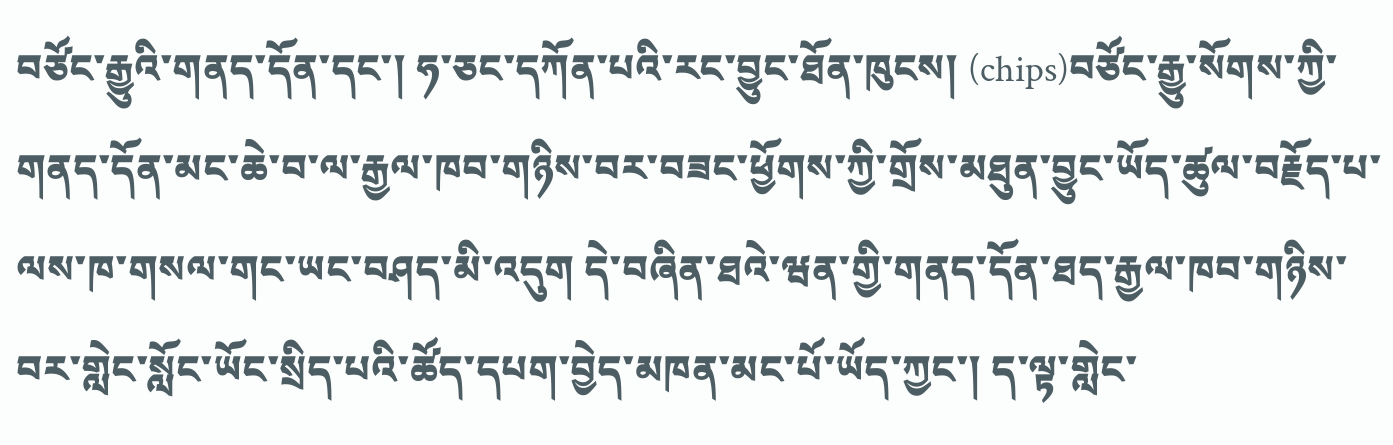བཙོང་རྒྱུའི་གནད་དོན་དང་། ཧ་ཅང་དཀོན་པའི་རང་བྱུང་ཐོན་ཁུངས། (chips)བཙོང་རྒྱུ་སོགས་ཀྱི་གནད་དོན་མང་ཆེ་བ་ལ་རྒྱལ་ཁབ་གཉིས་བར་བཟང་ཕྱོགས་ཀྱི་གྲོས་མཐུན་བྱུང་ཡོད་ཚུལ་བརྗོད་པ་ལས་ཁ་གསལ་གང་ཡང་བཤད་མི་འདུག དེ་བཞིན་ཐའེ་ཝན་གྱི་གནད་དོན་ཐད་རྒྱལ་ཁབ་གཉིས་བར་གླེང་སློང་ཡོང་སྲིད་པའི་ཚོད་དཔག་བྱེད་མཁན་མང་པོ་ཡོད་ཀྱང་། ད་ལྟ་གླེང་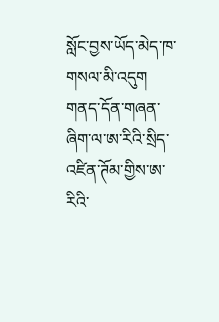སློང་བྱས་ཡོད་མེད་ཁ་གསལ་མི་འདུག
གནད་དོན་གཞན་ཞིག་ལ་ཨ་རིའི་སྲིད་འཛིན་ཊོམ་གྱིས་ཨ་རིའི་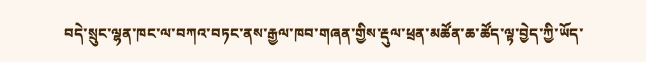བདེ་སྲུང་ལྷན་ཁང་ལ་བཀའ་བཏང་ནས་རྒྱལ་ཁབ་གཞན་གྱིས་རྡུལ་ཕྲན་མཚོན་ཆ་ཚོད་ལྟ་བྱེད་ཀྱི་ཡོད་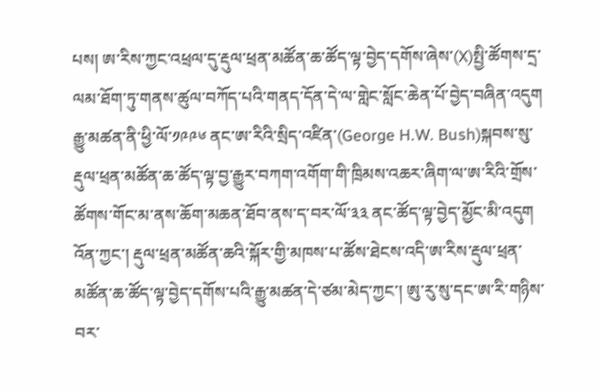པས། ཨ་རིས་ཀྱང་འཕྲལ་དུ་རྡུལ་ཕྲན་མཚོན་ཆ་ཚོད་ལྟ་བྱེད་དགོས་ཞེས་(X)སྤྱི་ཚོགས་དྲ་ལམ་ཐོག་ཏུ་གནས་ཚུལ་བཀོད་པའི་གནད་དོན་དེ་ལ་གླེང་སློང་ཆེན་པོ་བྱེད་བཞིན་འདུག རྒྱུ་མཚན་ནི་ཕྱི་ལོ་༡༩༩༦ ནང་ཨ་རིའི་སྲིད་འཛིན་(George H.W. Bush)སྐབས་སུ་རྡུལ་ཕྲན་མཚོན་ཆ་ཚོད་ལྟ་བྱ་རྒྱུར་བཀག་འགོག་གི་ཁྲིམས་འཆར་ཞིག་ལ་ཨ་རིའི་གྲོས་ཚོགས་གོང་མ་ནས་ཆོག་མཆན་ཐོབ་ནས་ད་བར་ལོ་༣༣ ནང་ཚོད་ལྟ་བྱེད་མྱོང་མི་འདུག འོན་ཀྱང་། རྡུལ་ཕྲན་མཚོན་ཆའི་སྐོར་གྱི་མཁས་པ་ཚོས་ཐེངས་འདི་ཨ་རིས་རྡུལ་ཕྲན་མཚོན་ཆ་ཚོད་ལྟ་བྱེད་དགོས་པའི་རྒྱུ་མཚན་དེ་ཙམ་མེད་ཀྱང་། ཨུ་རུ་སུ་དང་ཨ་རི་གཉིས་བར་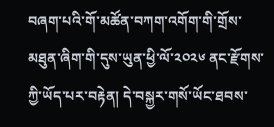བཞག་པའི་གོ་མཚོན་བཀག་འགོག་གི་གྲོས་མཐུན་ཞིག་གི་དུས་ཡུན་ཕྱི་ལོ་༢༠༢༦ ནང་རྫོགས་ཀྱི་ཡོད་པར་བརྟེན། དེ་བསྐྱར་གསོ་ཡོང་ཐབས་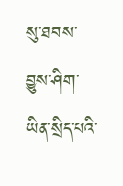སུ་ཐབས་བྱུས་ཤིག་ཡིན་སྲིད་པའི་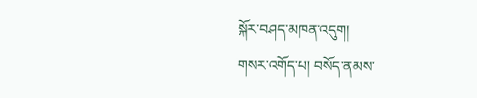སྐོར་བཤད་མཁན་འདུག།
གསར་འགོད་པ། བསོད་ནམས་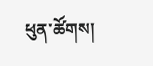ཕུན་ཚོགས།